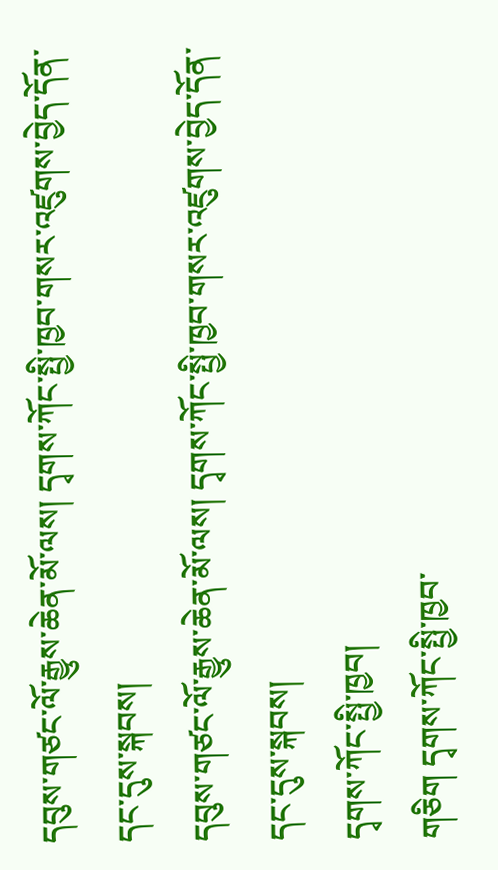དབུས་གཙང་ལོ་རྒྱུས་ཆེན་མོ་ལས། དྭགས་ཀོང་སྤྱི་ཁྱབ་གསར་འཛུགས་བྱེད་དོན་དང་དུས་སྐབས།
དབུས་གཙང་ལོ་རྒྱུས་ཆེན་མོ་ལས། དྭགས་ཀོང་སྤྱི་ཁྱབ་གསར་འཛུགས་བྱེད་དོན་དང་དུས་སྐབས།
དྭགས་ཀོང་སྤྱི་ཁྱབ།
གཅིག དྭགས་ཀོང་སྤྱི་ཁྱབ་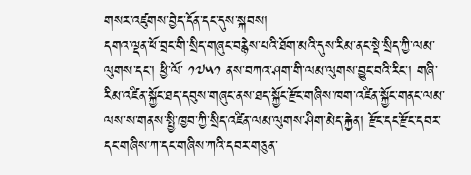གསར་འཛུགས་བྱེད་དོན་དང་དུས་སྐབས།
དགའ་ལྡན་ཕོ་བྲང་གི་སྲིད་གཞུང་བརྙེས་པའི་ཐོག་མའི་དུས་རིམ་ནང་སྡེ་སྲིད་ཀྱི་ལམ་ལུགས་དང་། ཕྱི་ལོ་ ༡༧༥༡ ནས་བཀའ་ཤག་གི་ལམ་ལུགས་བྱུང་བའི་རིང་། གཞི་རིམ་འཛིན་སྐྱོང་ཐད་དབུས་གཞུང་ནས་ཐད་སྐྱོང་རྫོང་གཞིས་ཁག་འཛིན་སྐྱོང་གནང་ལམ་ལས་ས་གནས་སྤྱི་ཁྱབ་ཀྱི་སྲིད་འཛིན་ལམ་ལུགས་ཤིག་མེད་རྐྱེན། རྫོང་དང་རྫོང་དབར་དང་གཞིས་ཀ་དང་གཞིས་ཀའི་དབར་གཅུན་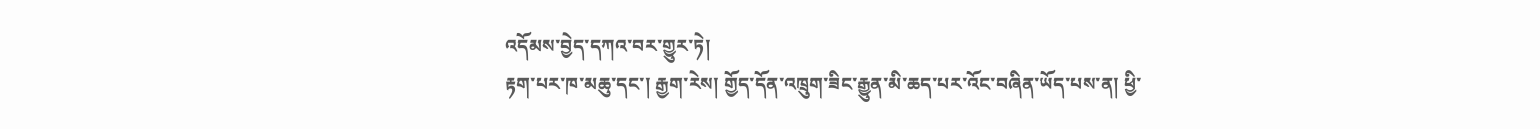འདོམས་བྱེད་དཀའ་བར་གྱུར་ཏེ།
རྟག་པར་ཁ་མཆུ་དང་། རྒྱག་རེས། གྱོད་དོན་འཁྲུག་ཟིང་རྒྱུན་མི་ཆད་པར་འོང་བཞིན་ཡོད་པས་ན། ཕྱི་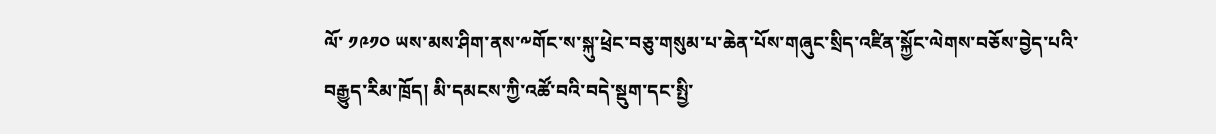ལོ་ ༡༩༡༠ ཡས་མས་ཤིག་ནས་༸གོང་ས་སྐུ་ཕྲེང་བཅུ་གསུམ་པ་ཆེན་པོས་གཞུང་སྲིད་འཛིན་སྐྱོང་ལེགས་བཅོས་བྱེད་པའི་བརྒྱུད་རིམ་ཁྲོད། མི་དམངས་ཀྱི་འཚོ་བའི་བདེ་སྡུག་དང་སྤྱི་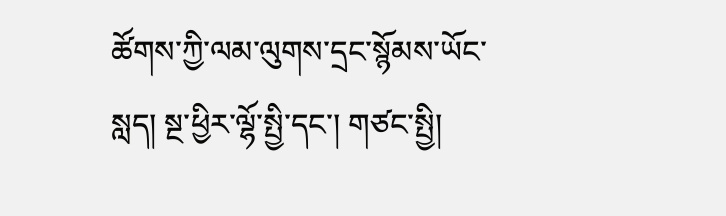ཚོགས་ཀྱི་ལམ་ལུགས་དྲང་སྙོམས་ཡོང་སླད། སྔ་ཕྱིར་ལྷོ་སྤྱི་དང་། གཙང་སྤྱི།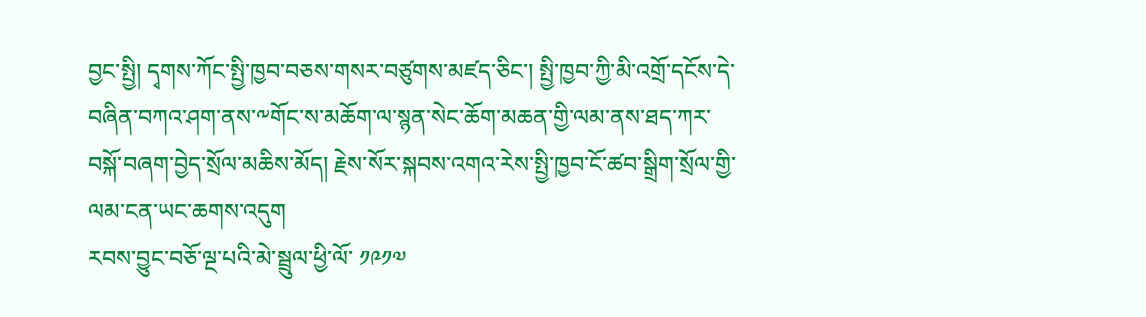བྱང་སྤྱི། དྭགས་ཀོང་སྤྱི་ཁྱབ་བཅས་གསར་བཙུགས་མཛད་ཅིང་། སྤྱི་ཁྱབ་ཀྱི་མི་འགྲོ་དངོས་དེ་བཞིན་བཀའ་ཤག་ནས་༸གོང་ས་མཆོག་ལ་སྙན་སེང་ཆོག་མཆན་གྱི་ལམ་ནས་ཐད་ཀར་བསྐོ་བཞག་བྱེད་སྲོལ་མཆིས་མོད། རྗེས་སོར་སྐབས་འགའ་རེས་སྤྱི་ཁྱབ་ངོ་ཚབ་སྒྲིག་སྲོལ་གྱི་ལམ་ངན་ཡང་ཆགས་འདུག
རབས་བྱུང་བཅོ་ལྔ་པའི་མེ་སྦྲུལ་ཕྱི་ལོ་ ༡༩༡༧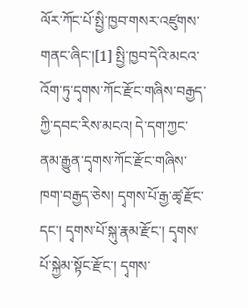ལོར་ཀོང་པོ་སྤྱི་ཁྱབ་གསར་འཛུགས་གནང་ཞིང་།[1] སྤྱི་ཁྱབ་དེའི་མངའ་འོག་ཏུ་དྭགས་ཀོང་རྫོང་གཞིས་བརྒྱད་ཀྱི་དབང་རིས་མངའ། དེ་དག་ཀྱང་ནམ་རྒྱུན་དྭགས་ཀོང་རྫོང་གཞིས་ཁག་བརྒྱད་ཅེས། དྭགས་པོ་རྒྱ་ཚྭ་རྫོང་དང་། དྭགས་པོ་སྐུ་རྣམ་རྫོང་། དྭགས་པོ་སྐྱེམ་སྟོང་རྫོང་། དྭགས་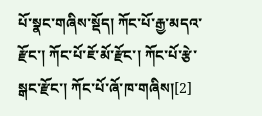པོ་སྣང་གཞིས་སྡོད། ཀོང་པོ་རྒྱ་མདའ་རྫོང་། ཀོང་པོ་ཇོ་མོ་རྫོང་། ཀོང་པོ་རྩེ་སྒང་རྫོང་། ཀོང་པོ་ཞོ་ཁ་གཞིས།[2]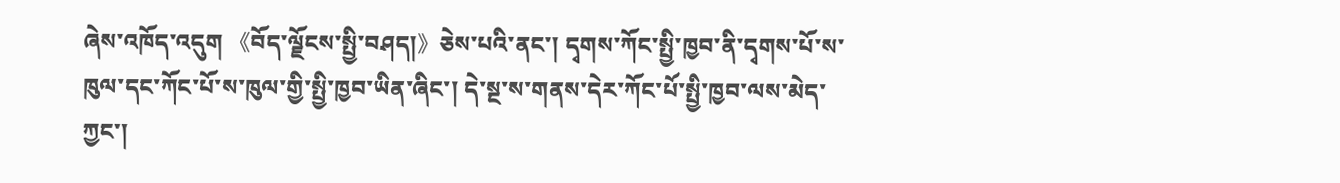ཞེས་འཁོད་འདུག 《བོད་ལྗོངས་སྤྱི་བཤད།》ཅེས་པའི་ནང་། དྭགས་ཀོང་སྤྱི་ཁྱབ་ནི་དྭགས་པོ་ས་ཁུལ་དང་ཀོང་པོ་ས་ཁུལ་གྱི་སྤྱི་ཁྱབ་ཡིན་ཞིང་། དེ་སྔ་ས་གནས་དེར་ཀོང་པོ་སྤྱི་ཁྱབ་ལས་མེད་ཀྱང་།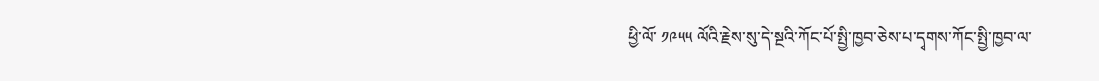ཕྱི་ལོ་ ༡༩༥༥ ལོའི་རྗེས་སུ་དེ་སྔའི་ཀོང་པོ་སྤྱི་ཁྱབ་ཅེས་པ་དྭགས་ཀོང་སྤྱི་ཁྱབ་ལ་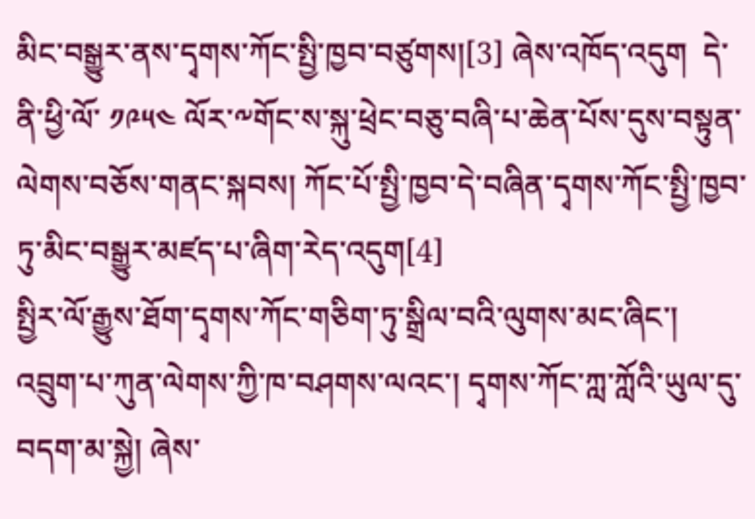མིང་བསྒྱུར་ནས་དྭགས་ཀོང་སྤྱི་ཁྱབ་བཙུགས།[3] ཞེས་འཁོད་འདུག  དེ་ནི་ཕྱི་ལོ་ ༡༩༥༤ ལོར་༸གོང་ས་སྐུ་ཕྲེང་བཅུ་བཞི་པ་ཆེན་པོས་དུས་བསྟུན་ལེགས་བཅོས་གནང་སྐབས། ཀོང་པོ་སྤྱི་ཁྱབ་དེ་བཞིན་དྭགས་ཀོང་སྤྱི་ཁྱབ་ཏུ་མིང་བསྒྱུར་མཛད་པ་ཞིག་རེད་འདུག[4]
སྤྱིར་ལོ་རྒྱུས་ཐོག་དྭགས་ཀོང་གཅིག་ཏུ་སྒྲིལ་བའི་ལུགས་མང་ཞིང་། འབྲུག་པ་ཀུན་ལེགས་ཀྱི་ཁ་བཤགས་ལའང་། དྭགས་ཀོང་ཀླ་ཀློའི་ཡུལ་དུ་བདག་མ་སྐྱེ། ཞེས་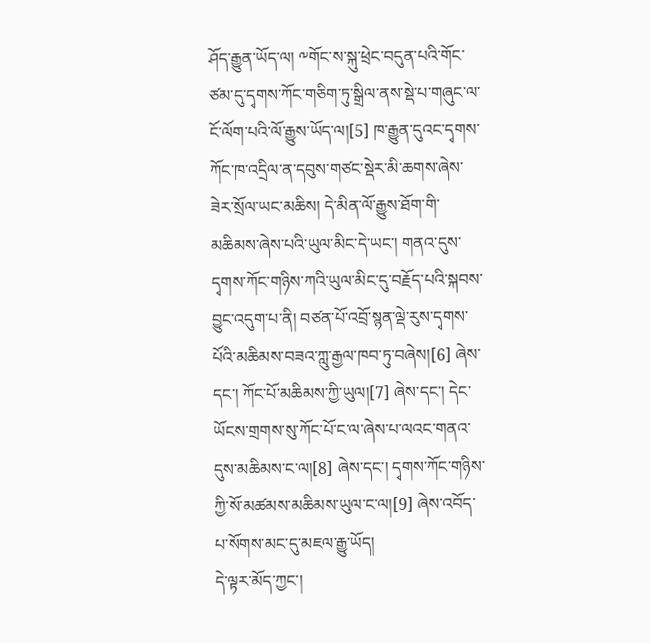ཤོད་རྒྱུན་ཡོད་ལ། ༸གོང་ས་སྐུ་ཕྲེང་བདུན་པའི་གོང་ཙམ་དུ་དྭགས་ཀོང་གཅིག་ཏུ་སྒྲིལ་ནས་སྡེ་པ་གཞུང་ལ་ངོ་ལོག་པའི་ལོ་རྒྱུས་ཡོད་ལ།[5] ཁ་རྒྱུན་དུའང་དྭགས་ཀོང་ཁ་འདྲིལ་ན་དབུས་གཙང་སྡེར་མི་ཆགས་ཞེས་ཟེར་སྲོལ་ཡང་མཆིས། དེ་མིན་ལོ་རྒྱུས་ཐོག་གི་མཆིམས་ཞེས་པའི་ཡུལ་མིང་དེ་ཡང་། གནའ་དུས་དྭགས་ཀོང་གཉིས་ཀའི་ཡུལ་མིང་དུ་བརྗོད་པའི་སྐབས་བྱུང་འདུག་པ་ནི། བཙན་པོ་འབྲོ་སྙན་ལྡེ་རུས་དྭགས་པོའི་མཆིམས་བཟའ་ཀླུ་རྒྱལ་ཁབ་ཏུ་བཞེས།[6] ཞེས་དང་། ཀོང་པོ་མཆིམས་ཀྱི་ཡུལ།[7] ཞེས་དང་། དེང་ཡོངས་གྲགས་སུ་ཀོང་པོ་ང་ལ་ཞེས་པ་ལའང་གནའ་དུས་མཆིམས་ང་ལ།[8] ཞེས་དང་། དྭགས་ཀོང་གཉིས་ཀྱི་སོ་མཚམས་མཆིམས་ཡུལ་ང་ལ།[9] ཞེས་འབོད་པ་སོགས་མང་དུ་མཇལ་རྒྱུ་ཡོད།
དེ་ལྟར་མོད་ཀྱང་།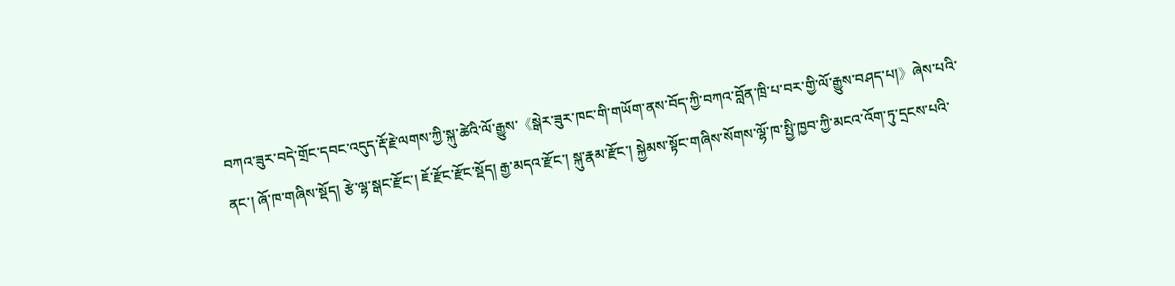བཀའ་ཟུར་བདེ་གྲོང་དབང་འདུད་རྡོ་རྗེ་ལགས་ཀྱི་སྐུ་ཚེའི་ལོ་རྒྱུས་《སྒེར་ཟུར་ཁང་གི་གཡོག་ནས་བོད་ཀྱི་བཀའ་བློན་ཁྲི་པ་བར་གྱི་ལོ་རྒྱུས་བཤད་པ།》ཞེས་པའི་ནང་། ཞོ་ཁ་གཞིས་སྡོད། རྩེ་ལྷ་སྒང་རྫོང་། ཇོ་རྫོང་རྫོང་སྡོད། རྒྱ་མདའ་རྫོང་། སྐུ་རྣམ་རྫོང་། སྐྱེམས་སྟོང་གཞིས་སོགས་ལྷོ་ཁ་སྤྱི་ཁྱབ་ཀྱི་མངའ་འོག་ཏུ་དྲངས་པའི་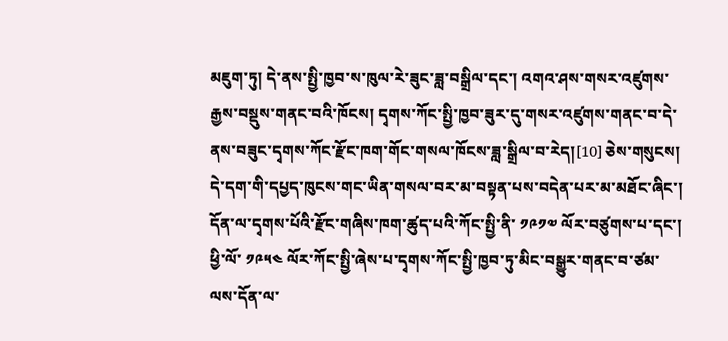མཇུག་ཏུ། དེ་ནས་སྤྱི་ཁྱབ་ས་ཁུལ་རེ་ཟུང་ཟླ་བསྒྲིལ་དང་། འགའ་ཤས་གསར་འཛུགས་རྒྱས་བསྡུས་གནང་བའི་ཁོངས། དྭགས་ཀོང་སྤྱི་ཁྱབ་ཟུར་དུ་གསར་འཛུགས་གནང་བ་དེ་ནས་བཟུང་དྭགས་ཀོང་རྫོང་ཁག་གོང་གསལ་ཁོངས་ཟླ་སྒྲིལ་བ་རེད།[10] ཅེས་གསུངས། དེ་དག་གི་དཔྱད་ཁུངས་གང་ཡིན་གསལ་བར་མ་བསྟན་པས་བདེན་པར་མ་མཐོང་ཞིང་། དོན་ལ་དྭགས་པོའི་རྫོང་གཞིས་ཁག་ཚུད་པའི་ཀོང་སྤྱི་ནི་ ༡༩༡༧ ལོར་བཙུགས་པ་དང་། ཕྱི་ལོ་ ༡༩༥༤ ལོར་ཀོང་སྤྱི་ཞེས་པ་དྭགས་ཀོང་སྤྱི་ཁྱབ་ཏུ་མིང་བསྒྱུར་གནང་བ་ཙམ་ལས་དོན་ལ་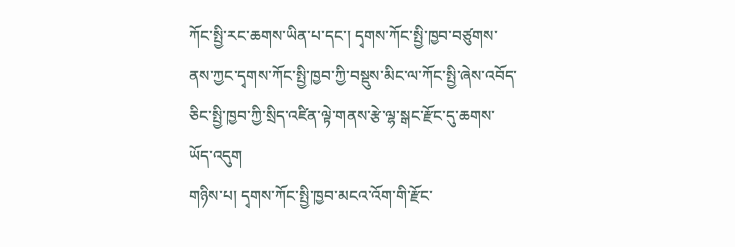ཀོང་སྤྱི་རང་ཆགས་ཡིན་པ་དང་། དྭགས་ཀོང་སྤྱི་ཁྱབ་བཙུགས་ནས་ཀྱང་དྭགས་ཀོང་སྤྱི་ཁྱབ་ཀྱི་བསྡུས་མིང་ལ་ཀོང་སྤྱི་ཞེས་འབོད་ཅིང་སྤྱི་ཁྱབ་ཀྱི་སྲིད་འཛིན་ལྟེ་གནས་རྩེ་ལྷ་སྒང་རྫོང་དུ་ཆགས་ཡོད་འདུག
གཉིས་པ། དྭགས་ཀོང་སྤྱི་ཁྱབ་མངའ་འོག་གི་རྫོང་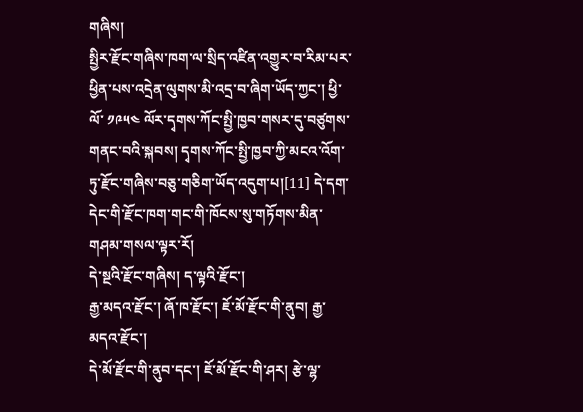གཞིས།
སྤྱིར་རྫོང་གཞིས་ཁག་ལ་སྲིད་འཛིན་འགྱུར་བ་རིམ་པར་ཕྱིན་པས་འདྲེན་ལུགས་མི་འདྲ་བ་ཞིག་ཡོད་ཀྱང་། ཕྱི་ལོ་ ༡༩༥༤ ལོར་དྭགས་ཀོང་སྤྱི་ཁྱབ་གསར་དུ་བཙུགས་གནང་བའི་སྐབས། དྭགས་ཀོང་སྤྱི་ཁྱབ་ཀྱི་མངའ་འོག་ཏུ་རྫོང་གཞིས་བཅུ་གཅིག་ཡོད་འདུག་པ།[11] དེ་དག་དེང་གི་རྫོང་ཁག་གང་གི་ཁོངས་སུ་གཏོགས་མིན་གཤམ་གསལ་ལྟར་རོ།
དེ་སྔའི་རྫོང་གཞིས། ད་ལྟའི་རྫོང་།
རྒྱ་མདའ་རྫོང་། ཞོ་ཁ་རྫོང་། ཇོ་མོ་རྫོང་གི་ནུབ། རྒྱ་མདའ་རྫོང་།
དེ་མོ་རྫོང་གི་ནུབ་དང་། ཇོ་མོ་རྫོང་གི་ཤར། རྩེ་ལྷ་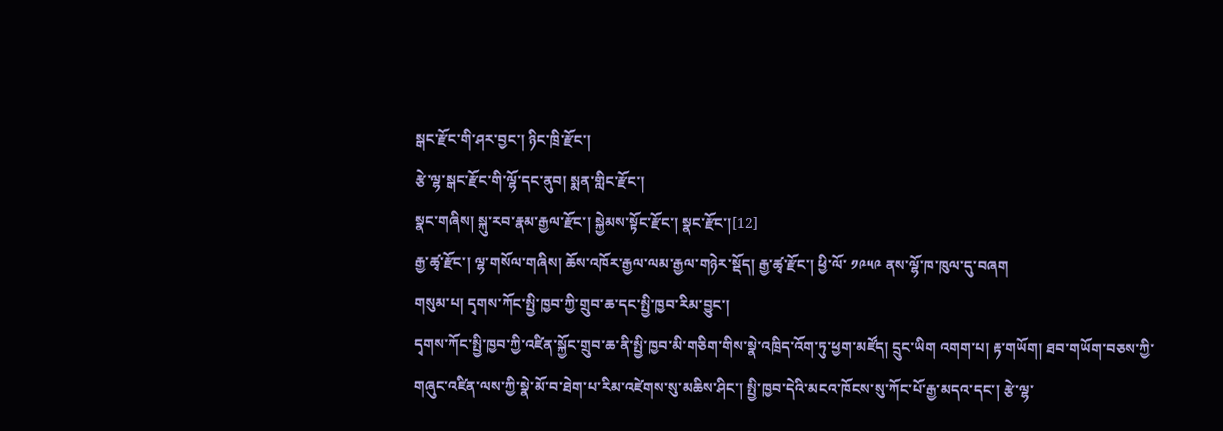སྒང་རྫོང་གི་ཤར་བྱང་། ཉིང་ཁྲི་རྫོང་།
རྩེ་ལྷ་སྒང་རྫོང་གི་ལྷོ་དང་ནུབ། སྨན་གླིང་རྫོང་།
སྣང་གཞིས། སྐུ་རབ་རྣམ་རྒྱལ་རྫོང་། སྐྱེམས་སྟོང་རྫོང་། སྣང་རྫོང་།[12]
རྒྱ་ཚྭ་རྫོང་། ལྷ་གསོལ་གཞིས། ཆོས་འཁོར་རྒྱལ་ལམ་རྒྱལ་གཉེར་སྡོད། རྒྱ་ཚྭ་རྫོང་། ཕྱི་ལོ་ ༡༩༥༩ ནས་ལྷོ་ཁ་ཁུལ་དུ་བཞག
གསུམ་པ། དྭགས་ཀོང་སྤྱི་ཁྱབ་ཀྱི་གྲུབ་ཆ་དང་སྤྱི་ཁྱབ་རིམ་བྱུང་།
དྭགས་ཀོང་སྤྱི་ཁྱབ་ཀྱི་འཛིན་སྐྱོང་གྲུབ་ཆ་ནི་སྤྱི་ཁྱབ་མི་གཅིག་གིས་སྣེ་འཁྲིད་འོག་ཏུ་ཕྱག་མཛོད། དྲུང་ཡིག འགག་པ། རྟ་གཡོག། ཐབ་གཡོག་བཅས་ཀྱི་གཞུང་འཛིན་ལས་ཀྱི་སྣེ་མོ་བ་ཐེག་པ་རིམ་འཛེགས་སུ་མཆིས་ཤིང་། སྤྱི་ཁྱབ་དེའི་མངའ་ཁོངས་སུ་ཀོང་པོ་རྒྱ་མདའ་དང་། རྩེ་ལྷ་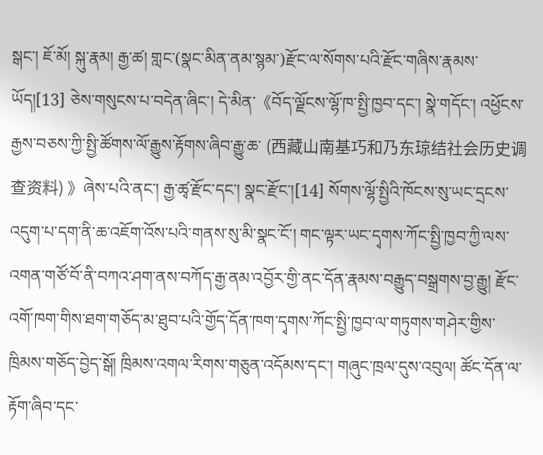སྒང་། ཇོ་མོ། སྐུ་རྣམ། རྒྱ་ཚ། གླང་(སྣང་མིན་ནམ་སྙམ་)རྫོང་ལ་སོགས་པའི་རྫོང་གཞིས་རྣམས་ཡོད།[13] ཅེས་གསུངས་པ་བདེན་ཞིང་། དེ་མིན་《བོད་ལྗོངས་ལྷོ་ཁ་སྤྱི་ཁྱབ་དང་། སྣེ་གདོང་། འཕྱོངས་རྒྱས་བཅས་ཀྱི་སྤྱི་ཚོགས་ལོ་རྒྱུས་རྟོགས་ཞིབ་རྒྱུ་ཆ་ (西藏山南基巧和乃东琼结社会历史调查资料) 》ཞེས་པའི་ནང་། རྒྱ་ཚྭ་རྫོང་དང་། སྣང་རྫོང་།[14] སོགས་ལྷོ་སྤྱིའི་ཁོངས་སུ་ཡང་དྲངས་འདུག་པ་དག་ནི་ཆ་འཇོག་འོས་པའི་གནས་སུ་མི་སྣང་ངོ་། གང་ལྟར་ཡང་དྭགས་ཀོང་སྤྱི་ཁྱབ་ཀྱི་ལས་འགན་གཙོ་བོ་ནི་བཀའ་ཤག་ནས་བཀོད་རྒྱ་ནམ་འབྱོར་གྱི་ནང་དོན་རྣམས་བརྒྱུད་བསྒྲགས་བྱ་རྒྱུ། རྫོང་འགོ་ཁག་གིས་ཐག་གཅོད་མ་ཐུབ་པའི་གྱོད་དོན་ཁག་དྭགས་ཀོང་སྤྱི་ཁྱབ་ལ་གཏུགས་གཤེར་གྱིས་ཁྲིམས་གཅོད་བྱེད་སྒོ། ཁྲིམས་འགལ་རིགས་གཅུན་འདོམས་དང་། གཞུང་ཁྲལ་དུས་འབུལ། ཚོང་དོན་ལ་རྟོག་ཞིབ་དང་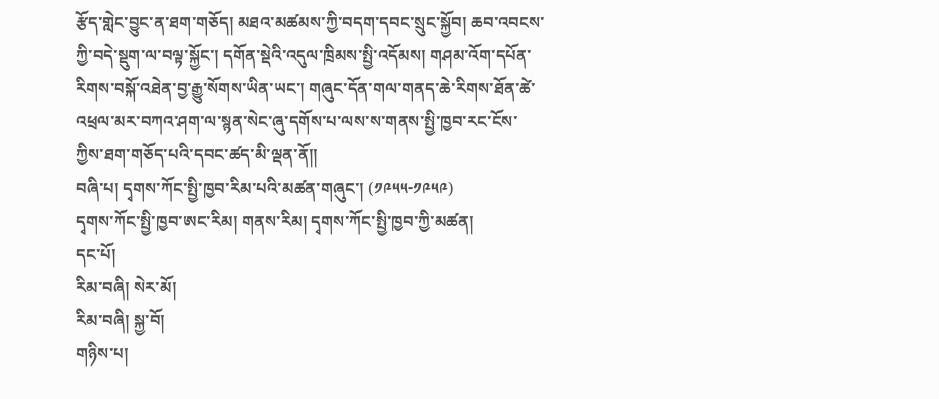རྩོད་གླེང་བྱུང་ན་ཐག་གཅོད། མཐའ་མཚམས་ཀྱི་བདག་དབང་སྲུང་སྐྱོབ། ཆབ་འབངས་ཀྱི་བདེ་སྡུག་ལ་བལྟ་སྐྱོང་། དགོན་སྡེའི་འདུལ་ཁྲིམས་སྤྱི་འདོམས། གཤམ་འོག་དཔོན་རིགས་བསྐོ་འཐེན་བྱ་རྒྱུ་སོགས་ཡིན་ཡང་། གཞུང་དོན་གལ་གནད་ཆེ་རིགས་ཐོན་ཚེ་འཕྲལ་མར་བཀའ་ཤག་ལ་སྙན་སེང་ཞུ་དགོས་པ་ལས་ས་གནས་སྤྱི་ཁྱབ་རང་ངོས་ཀྱིས་ཐག་གཅོད་པའི་དབང་ཚད་མི་ལྡན་ནོ།།
བཞི་པ། དྭགས་ཀོང་སྤྱི་ཁྱབ་རིམ་པའི་མཚན་གཞུང་། (༡༩༥༥-༡༩༥༩)
དྭགས་ཀོང་སྤྱི་ཁྱབ་ཨང་རིམ། གནས་རིམ། དྭགས་ཀོང་སྤྱི་ཁྱབ་ཀྱི་མཚན།
དང་པོ།
རིམ་བཞི། སེར་མོ།
རིམ་བཞི། སྐྱ་བོ།
གཉིས་པ།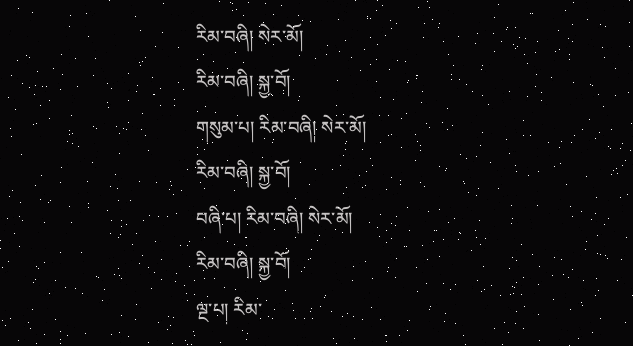རིམ་བཞི། སེར་མོ།
རིམ་བཞི། སྐྱ་བོ།
གསུམ་པ། རིམ་བཞི། སེར་མོ།
རིམ་བཞི། སྐྱ་བོ།
བཞི་པ། རིམ་བཞི། སེར་མོ།
རིམ་བཞི། སྐྱ་བོ།
ལྔ་པ། རིམ་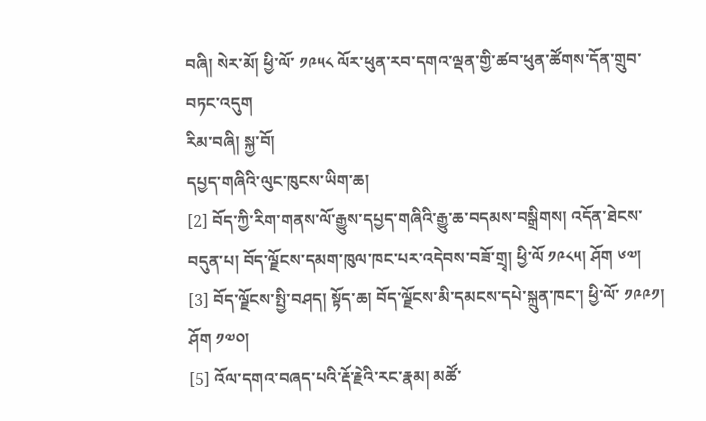བཞི། སེར་མོ། ཕྱི་ལོ་ ༡༩༥༨ ལོར་ཕུན་རབ་དགའ་ལྡན་གྱི་ཚབ་ཕུན་ཚོགས་དོན་གྲུབ་བཏང་འདུག
རིམ་བཞི། སྐྱ་བོ།
དཔྱད་གཞིའི་ལུང་ཁུངས་ཡིག་ཆ།
[2] བོད་ཀྱི་རིག་གནས་ལོ་རྒྱུས་དཔྱད་གཞིའི་རྒྱུ་ཆ་བདམས་བསྒྲིགས། འདོན་ཐེངས་བདུན་པ། བོད་ལྗོངས་དམག་ཁུལ་ཁང་པར་འདེབས་བཟོ་གྲྭ། ཕྱི་ལོ ༡༩༨༥། ཤོག ༦༧།
[3] བོད་ལྗོངས་སྤྱི་བཤད། སྟོད་ཆ། བོད་ལྗོངས་མི་དམངས་དཔེ་སྐྲུན་ཁང་། ཕྱི་ལོ་ ༡༩༩༡། ཤོག ༡༧༠།
[5] འོལ་དགའ་བཞད་པའི་རྡོ་རྗེའི་རང་རྣམ། མཚོ་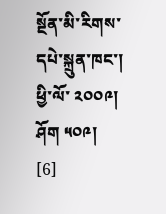སྔོན་མི་རིགས་དཔེ་སྐྲུན་ཁང་། ཕྱི་ལོ་ ༢༠༠༩། ཤོག ༥༠༩།
[6]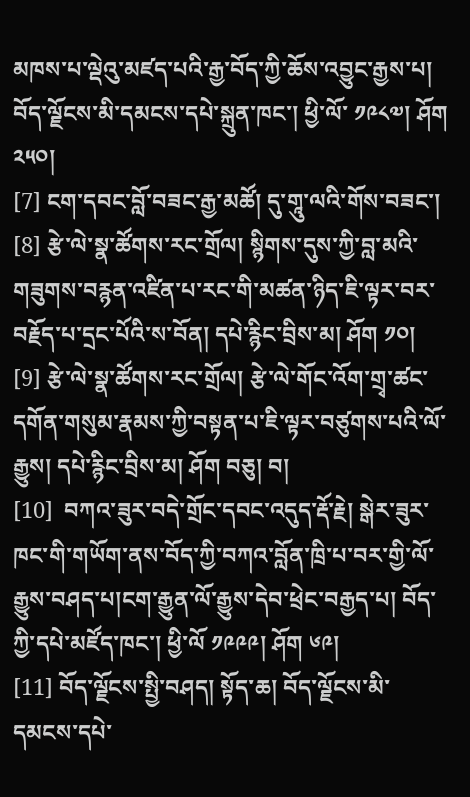མཁས་པ་ལྡེའུ་མཛད་པའི་རྒྱ་བོད་ཀྱི་ཆོས་འབྱུང་རྒྱས་པ། བོད་ལྗོངས་མི་དམངས་དཔེ་སྐྲུན་ཁང་། ཕྱི་ལོ་ ༡༩༨༧། ཤོག ༢༥༠།
[7] ངག་དབང་བློ་བཟང་རྒྱ་མཚོ། དུ་གཱུ་ལའི་གོས་བཟང་།
[8] རྩེ་ལེ་སྣ་ཚོགས་རང་གྲོལ། སྙིགས་དུས་ཀྱི་བླ་མའི་གཟུགས་བརྙན་འཛིན་པ་རང་གི་མཚན་ཉིད་ཇི་ལྟར་བར་བརྗོད་པ་དྲང་པོའི་ས་བོན། དཔེ་རྙིང་བྲིས་མ། ཤོག ༡༠།
[9] རྩེ་ལེ་སྣ་ཚོགས་རང་གྲོལ། རྩེ་ལེ་གོང་འོག་གྲྭ་ཚང་དགོན་གསུམ་རྣམས་ཀྱི་བསྟན་པ་ཇི་ལྟར་བཙུགས་པའི་ལོ་རྒྱུས། དཔེ་རྙིང་བྲིས་མ། ཤོག བཅུ། བ།
[10]  བཀའ་ཟུར་བདེ་གྲོང་དབང་འདུད་རྡོ་རྗེ། སྒེར་ཟུར་ཁང་གི་གཡོག་ནས་བོད་ཀྱི་བཀའ་བློན་ཁྲི་པ་བར་གྱི་ལོ་རྒྱུས་བཤད་པ།ངག་རྒྱུན་ལོ་རྒྱུས་དེབ་ཕྲེང་བརྒྱད་པ། བོད་ཀྱི་དཔེ་མཛོད་ཁང་། ཕྱི་ལོ ༡༩༩༩། ཤོག ༦༩།
[11] བོད་ལྗོངས་སྤྱི་བཤད། སྟོད་ཆ། བོད་ལྗོངས་མི་དམངས་དཔེ་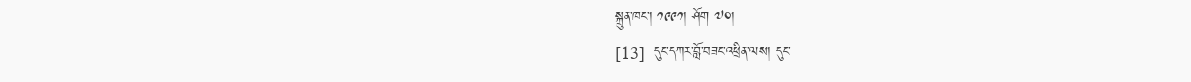སྐྲུན་ཁང་། ༡༩༩༡། ཤོག ༧༠།
[13]  དུང་དཀར་བློ་བཟང་འཕྲིན་ལས། དུང་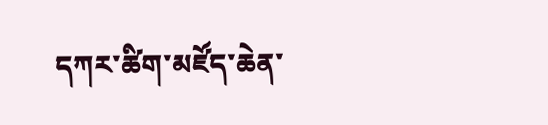དཀར་ཚིག་མཛོད་ཆེན་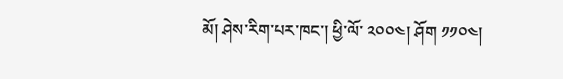མོ། ཤེས་རིག་པར་ཁང་། ཕྱི་ལོ་ ༢༠༠༤། ཤོག ༡༡༠༤།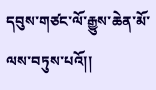དབུས་གཙང་ལོ་རྒྱུས་ཆེན་མོ་ལས་བཏུས་པའོ།།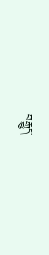བརྒྱུད་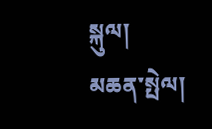སྐུལ།
མཆན་སྤེལ།